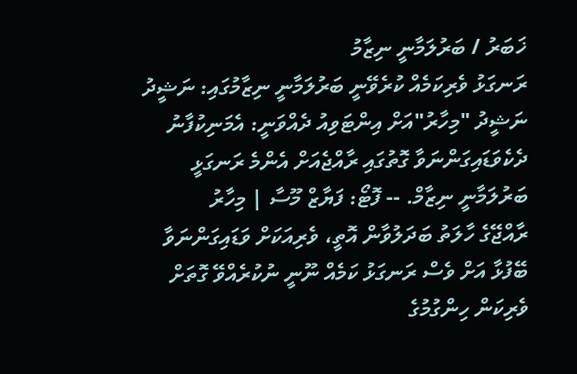ޚަބަރު / ބަރުލަމާނީ ނިޒާމު
ރަނގަޅު ވެރިކަމެއް ކުރެވޭނީ ބަރުލަމާނީ ނިޒާމުގައި: ނަޝީދު
ނަޝީދު "މިހާރު"އަށް އިންޓަވިއު ދެއްވަނީ: އެމަނިކުފާނު ދެކެވަޑައިގަންނަވާ ގޮތުގައި ރާއްޖެއަށް އެންމެ ރަނގަޅީ ބަރުލަމާނީ ނިޒާމް. -- ފޮޓޯ: ފަޔާޒް މޫސާ | މިހާރު
ރާއްޖޭގެ ހާލަތު ބަދަލުވާން އޮތީ، ވެރިއަކަށް ވަޑައިގަންނަވާ ބޭފުޅާ އަށް ވެސް ރަނގަޅު ކަމެއް ނޫނީ ނުކުރެއްވޭ ގޮތަށް ވެރިކަން ހިންގުމުގެ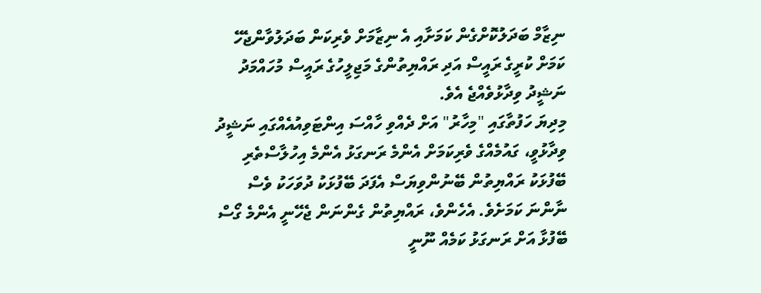ނިޒާމް ބަދަލުކޮށްގެން ކަމަށާއި އެ ނިޒާމަށް ވެރިކަން ބަދަލުވާންޖެހޭ ކަމަށް ކުރީގެ ރައީސް އަދި ރައްޔިތުންގެ މަޖިލީހުގެ ރައީސް މުހައްމަދު ނަޝީދު ވިދާޅުވެއްޖެ އެވެ.
މިދިޔަ ހަފުތާގައި "މިހާރު" އަށް ދެއްވި ހާއްސަ އިންޓަވިއުއެއްގައި ނަޝީދު ވިދާޅުވީ، ގައުމެއްގެ ވެރިކަމަށް އެންމެ ރަނގަޅު އެންމެ އިހުލާސްތެރި ބޭފުޅަކު ރައްޔިތުން ބޭނުންވިޔަސް އެފަދަ ބޭފުޅަކު ދުވަހަކު ވެސް ނާންނަ ކަމަށެވެ. އެހެންވެ، ރައްޔިތުން ގެންނަން ޖެހޭނީ އެންމެ ގޯސް ބޭފުޅާ އަށް ރަނގަޅު ކަމެއް ނޫނީ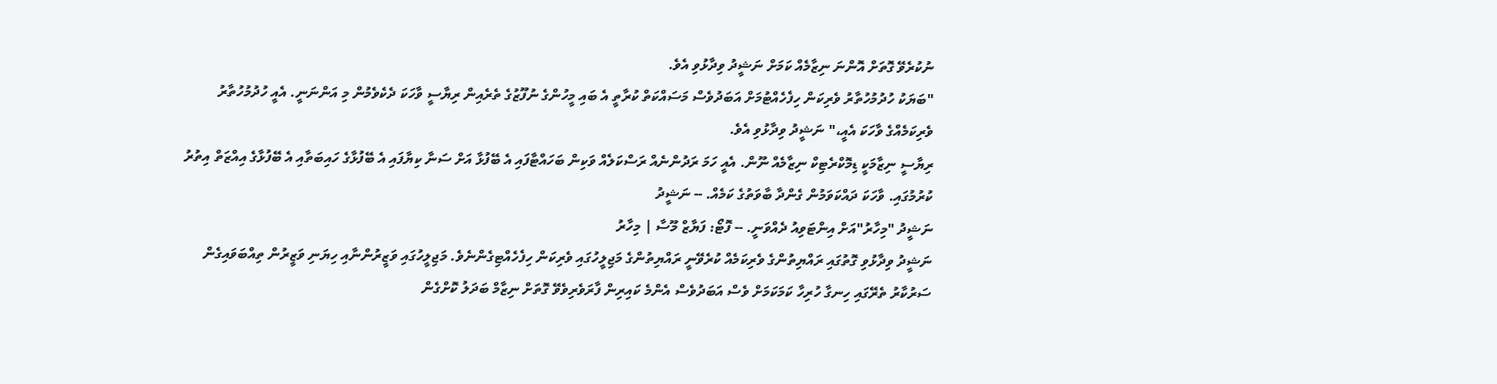ނުކުރެވޭ ގޮތަށް އޮންނަ ނިޒާމެއް ކަމަށް ނަޝީދު ވިދާޅުވި އެވެ.
"ބަޔަކު ހުދުމުހުތާރު ވެރިކަން ހިފެހެއްޓުމަށް އަބަދުވެސް މަސައްކަތް ކުރާތީ އެ ބައި މީހުންގެ ނުފޫޒުގެ ތެރެއިން ރިޔާސީ ވާހަކަ ދެކެވެމުން މި އަންނަނީ. އެއީ ހުދުމުހުތާރު ވެރިކަމެއްގެ ވާހަކަ އެއީ،" ނަޝީދު ވިދާޅުވި އެވެ.
ރިޔާސީ ނިޒާމަކީ ޑިމޮކްރެޓިކް ނިޒާމެއް ނޫން. އެއީ ހަމަ ރަދުންނެއް ރަސްކަލެއް ވަކިން ބަހައްޓާފައި އެ ބޭފުޅާ އަށް ސަނާ ކިޔާފައި އެ ބޭފުޅާގެ ހައިބަތާއި އެ ބޭފުޅާގެ އިއްޒަތް އިތުރު ކުރުމުގައި. ވާހަކަ ދައްކަވަމުން ގެންދާ ބާވަތުގެ ކަމެއް. -- ނަޝީދު
ނަޝީދު "މިހާރު"އަށް އިންޓަވިއު ދެއްވަނީ. -- ފޮޓޯ: ފަޔާޒް މޫސާ | މިހާރު
ނަޝީދު ވިދާޅުވި ގޮތުގައި ރައްޔިތުންގެ ވެރިކަމެއް ކުރެވޭނީ ރައްޔިތުންގެ މަޖިލީހުގައި ވެރިކަން ހިފެހެއްޓިގެންނެވެ. މަޖިލީހުގައި ވަޒީރުންނާއި ހިޔަނި ވަޒީރުން ތިއްބަވައިގެން ސަރުކާރު ތެރޭގައި ހިނގާ ހުރިހާ ކަމަކަމަށް ވެސް އަބަދުވެސް އެންމެ ކައިރިން ފާރަވެރިވެވޭ ގޮތަށް ނިޒާމް ބަދަލު ކޮށްގެން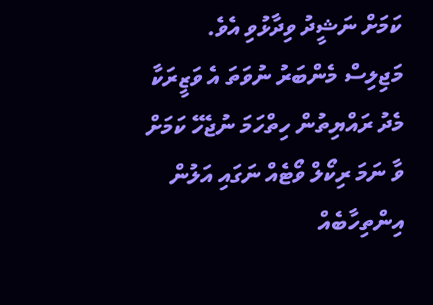ކަމަށް ނަޝީދު ވިދާޅުވި އެވެ.
މަޖިލިސް މެންބަރު ނުވަތަ އެ ވަޒީރަކާ މެދު ރައްޔިތުން ހިތްހަމަ ނުޖެހޭ ކަމަށް ވާ ނަމަ ރިކޯލް ވޯޓެއް ނަގައި އަލުން އިންތިހާބެއް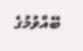ބޭއްވުމުގެ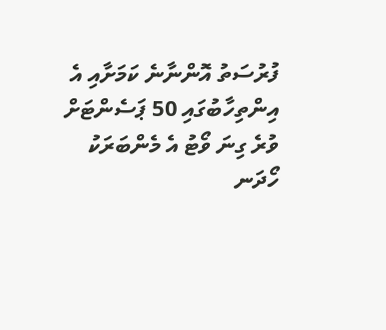ފުރުސަތު އޮންނާނެ ކަމަށާއި އެ އިންތިހާބުގައި 50 ޕަސެންޓަށް ވުރެ ގިނަ ވޯޓު އެ މެންބަރަކު ހޯދަނ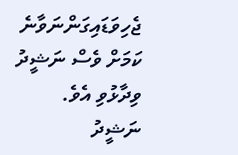ޖެހިވަޑައިގަންނަވާނެ ކަމަށް ވެސް ނަޝީދު ވިދާޅުވި އެވެ.
ނަޝީދު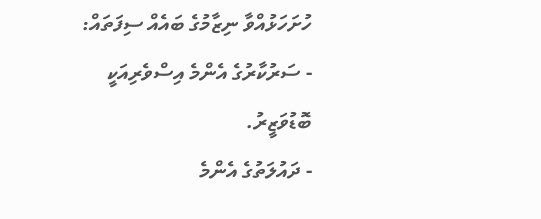ހުށަހަޅުއްވާ ނިޒާމުގެ ބައެއް ސިފަތައް:
- ސަރުކާރުގެ އެންމެ އިސްވެރިއަކީ ބޮޑުވަޒީރު.
- ދައުލަތުގެ އެންމެ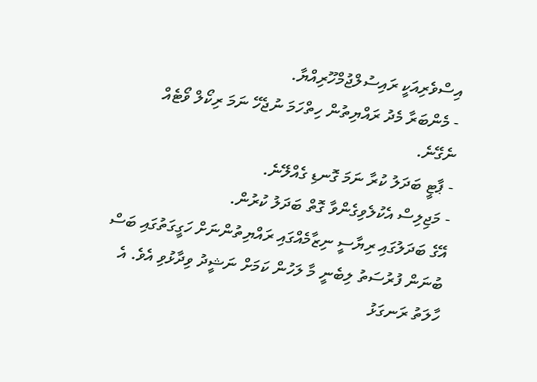އިސްވެރިއަކީ ރައިސުލްޖުމްހޫރިއްޔާ.
- މެންބަރާ މެދު ރައްޔިތުން ހިތްހަމަ ނުޖެހޭ ނަމަ ރިކޯލް ވޯޓެއް ނެގޭނެ.
- ޕާޓީ ބަދަލު ކުރާ ނަމަ ގޮނޑި ގެއްލޭނެ.
- މަޖިލިސް އެކުލެވިގެންވާ ގޮތް ބަދަލު ކުރުން.
އޭގެ ބަދަލުގައި ރިޔާސީ ނިޒާމެއްގައި ރައްޔިތުންނަށް ހަގީގަތުގައި ބަސް ބުނަން ފުރުސަތު ލިބެނީ މާ ލަހުން ކަމަށް ނަޝީދު ވިދާޅުވި އެވެ. އެ ހާލަތު ރަނގަޅު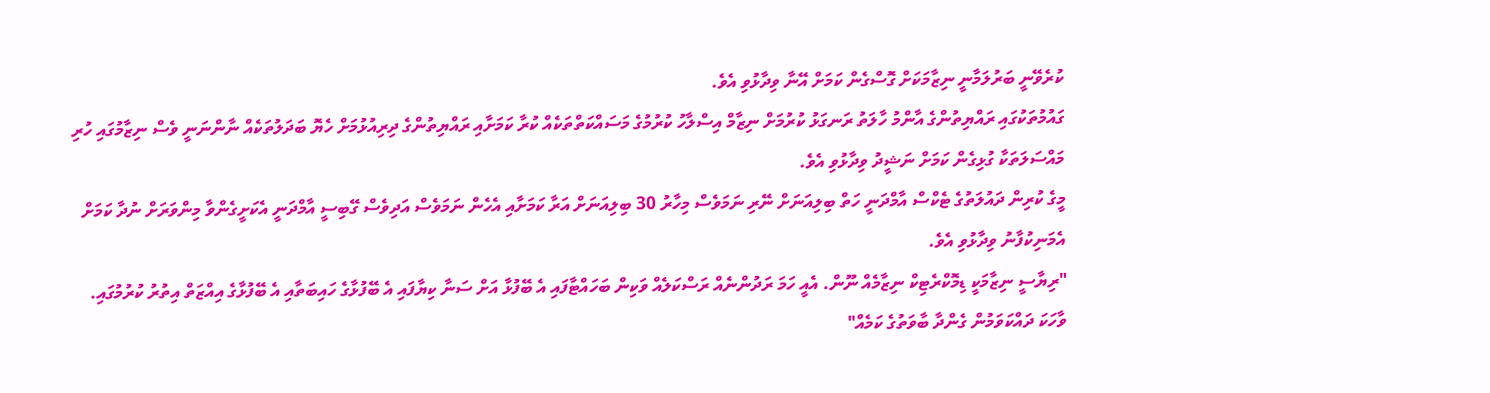ކުރެވޭނީ ބަރުލަމާނީ ނިޒާމަކަށް ގޮސްގެން ކަމަށް އޭނާ ވިދާޅުވި އެވެ.
ގައުމުތަކުގައި ރައްޔިތުންގެ އާންމު ހާލަތު ރަނގަޅު ކުރުމަށް ނިޒާމް އިސްލާހު ކުރުމުގެ މަސައްކަތްތަކެއް ކުރާ ކަމަށާއި ރައްޔިތުންގެ ދިރިއުޅުމަށް ހެޔޮ ބަދަލުތަކެއް ނާންނަނީ ވެސް ނިޒާމުގައި ހުރި މައްސަލަތަކާ ގުޅިގެން ކަމަށް ނަޝީދު ވިދާޅުވި އެވެ.
މީގެ ކުރިން ދައުލަތުގެ ޓެކްސް އާމްދަނީ ހަތް ބިލިއަނަށް ނޭރި ނަމަވެސް މިހާރު 30 ބިލިއަނަށް އަރާ ކަމަށާއި އެހެން ނަމަވެސް އަދިވެސް ގޭބިސީ އާމްދަނީ އެކަށީގެންވާ މިންވަރަށް ނުދާ ކަމަށް އެމަނިކުފާނު ވިދާޅުވި އެވެ.
"ރިޔާސީ ނިޒާމަކީ ޑިމޮކްރެޓިކް ނިޒާމެއް ނޫން. އެއީ ހަމަ ރަދުންނެއް ރަސްކަލެއް ވަކިން ބަހައްޓާފައި އެ ބޭފުޅާ އަށް ސަނާ ކިޔާފައި އެ ބޭފުޅާގެ ހައިބަތާއި އެ ބޭފުޅާގެ އިއްޒަތް އިތުރު ކުރުމުގައި. ވާހަކަ ދައްކަވަމުން ގެންދާ ބާވަތުގެ ކަމެއް"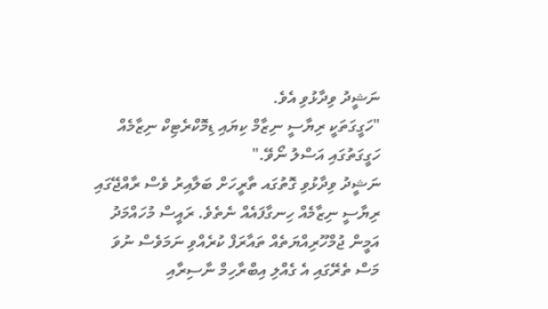ނަޝީދު ވިދާޅުވި އެވެ.
"ހަގީގަތަކީ ރިޔާސީ ނިޒާމް ކިޔައި ޑިމޮކްރެޓިކް ނިޒާމެއް ހަގީގަތުގައި އަސްލު ނޯވޭ."
ނަޝީދު ވިދާޅުވި ގޮތުގައ ތާރީހަށް ބަލާއިރު ވެސް ރާއްޖޭގައި ރިޔާސީ ނިޒާމެއް ހިނގާފައެއް ނެތެވެ. ރައީސް މުހައްމަދު އަމީން ޖުމްހޫރިއްޔަތެއް ތައާރަފް ކުރެއްވި ނަމަވެސް ނުވަ މަސް ތެރޭގައި އެ ގެއްލި އިބްރާހިމް ނާސިރާއި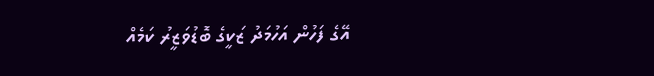އޭގެ ފަހުން އަހުމަދު ޒަކީގެ ބޮޑުވަޒީރު ކަމެއް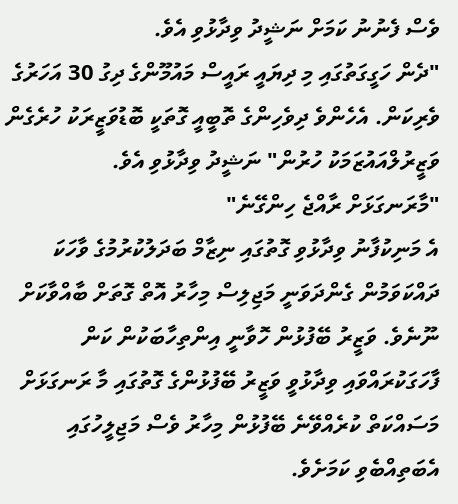ވެސް ފެނުނު ކަމަށް ނަޝީދު ވިދާޅުވި އެވެ.
"ދެން ހަގީގަތުގައި މި ދިޔައީ ރައީސް މައުމޫންގެ ދިގު 30 އަހަރުގެ ވެރިކަން. އެހެންވެ ދިވެހިންގެ ތޮބީއީ ގޮތަކީ ބޮޑުވަޒީރަކު ހުރެގެން ވަޒީރުލްއައުޒަމަކު ހުރުން" ނަޝީދު ވިދާޅުވި އެވެ.
"މާރަނގަޅަށް ރާއްޖެ ހިންގޭނެ"
އެ މަނިކުފާނު ވިދާޅުވި ގޮތުގައި ނިޒާމް ބަދަލުކުރުމުގެ ވާހަކަ ދައްކަވަމުން ގެންދަވަނީ މަޖިލިސް މިހާރު އޮތް ގޮތަށް ބާއްވާކަށް ނޫނެވެ. ވަޒީރު ބޭފުޅުން ހޮވާނީ އިންތިހާބަކުން ކަން ފާހަގަކުރައްވައި ވިދާޅުވީ ވަޒީރު ބޭފުޅުންގެ ގޮތުގައި މާ ރަނގަޅަށް މަސައްކަތް ކުރެއްވޭނެ ބޭފުޅުން މިހާރު ވެސް މަޖިލީހުގައި އެބަތިއްބެވި ކަމަށެވެ.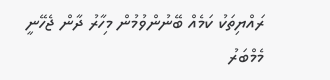ރައްޔިތަކު ކަމެއް ބޭނުންވުމުން މިހާރު ދާން ޖެހޭނީ މެމްބަރު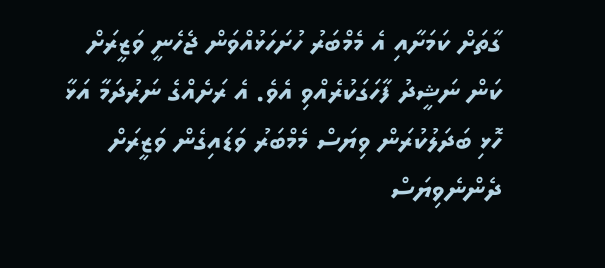ގާތަށް ކަމަށާއި އެ މެމްބަރު ހުށަހަޅުއްވަން ޖެހެނީ ވަޒީރަށް ކަން ނަޝީދު ފާހަގަކުރެއްވި އެވެ. އެ ރަށެއްގެ ނަރުދަމާ އަޅާ ހޮޅި ބަދަލުކުރަން ވިޔަސް މެމްބަރު ވަޑައިގެން ވަޒީރަށް ދެންނެވިޔަސް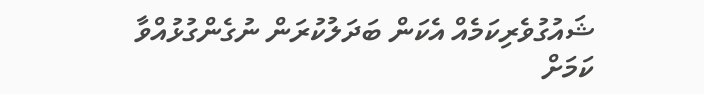ޝައުގުވެރިކަމެއް އެކަން ބަދަލުކުރަން ނުގެންގުޅުއްވާ ކަމަށް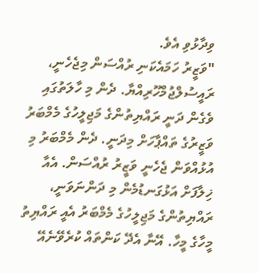ވިދާޅުވި އެވެ.
"ވަޒީރު ހަމައެކަނި ރުއްސަން މިޖެހެނީ، ރައީސުލްޖުމްހޫރިއްޔާ. ދެން މި ހާލަތުގައި ވެގެން ދަނީ ރައްޔިތުންގެ މަޖިލީހުގެ މެމްބަރު ވަޒީރުގެ ތައްޕާހަށް މިދަނީ. ދެން މެމްބަރު މި އުޅުއްވަން ޖެހެނީ ވަޒީރު ރުއްސަން. އެއާ ޚިލާފަށް އަޅުގަނޑުމެން މި ދަންނަވަނީ، ރައްޔިތުންގެ މަޖިލީހުގެ މެމްބަރު އެއީ ރައްޔިތު މީހާގެ މީހާ. އޭނާ އެދޭ ކަންތައް ކުރެވޭނެއޭ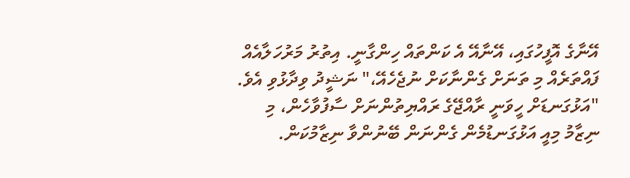އޭނާގެ އޮފީހުގައި، އޭނާއޭ އެ ކަންތައް ހިންގާނީ. އިތުރު މަރުހަލާއެއް ފައްތަރެއް މި ތަނަށް ގެންނާކަށް ނުޖެހެއޭ،" ނަޝީދު ވިދާޅުވި އެވެ.
"އަޅުގަނޑަށް ހީވަނީ ރާއްޖޭގެ ރައްޔިތުންނަށް ސާފުވާހެން، މި ނިޒާމު މިއީ އަޅުގަނޑުމެން ގެންނަން ބޭނުންވާ ނިޒާމުކަން.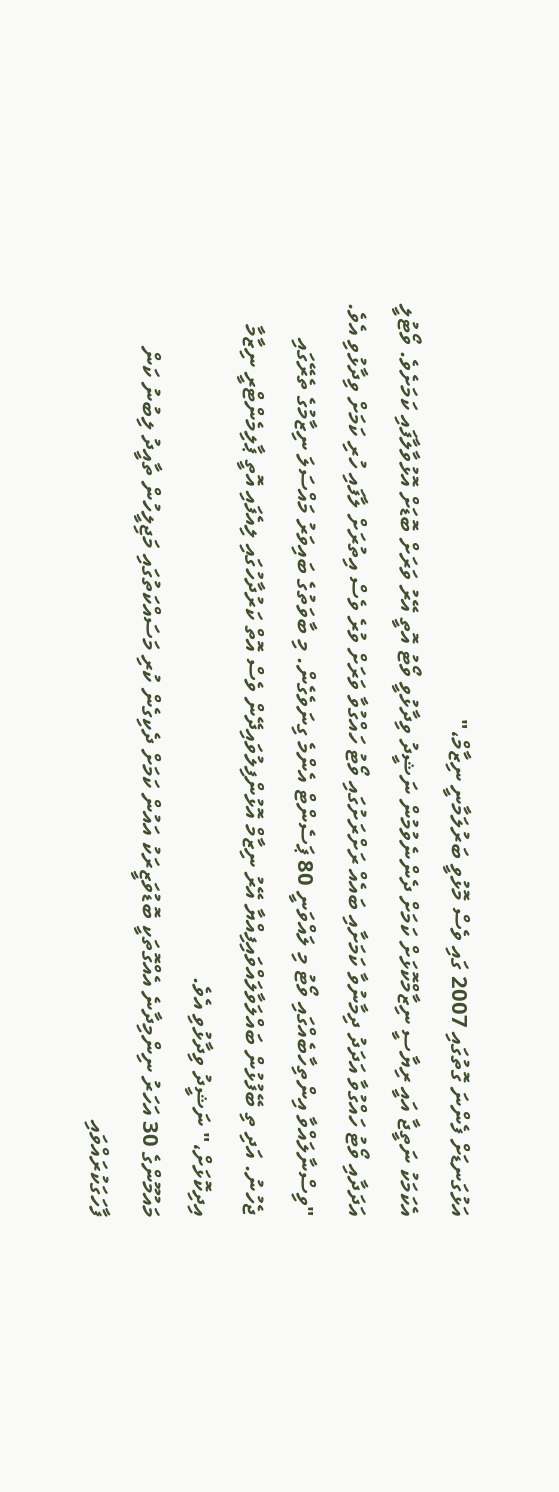އަޅުގަނޑަށް ފެންނަ ގޮތުގައި 2007 ގައި ވެސް މޮޅުވީ ބަރުލަމާނީ ނިޒާމް،"
އެކަމަކު ނަތީޖާ އައީ ރިޔާސީ ނިޒާމްކޮޅަށް ކަމަށް ދެންނެވުމުން ނަޝީދު ވިދާޅުވީ ވޯޓު އޮތީ އޭރު ވަރަށް ބޮޑަށް އޮޅުވާލާފައި ކަމަށެވެ. ވޯޓުލީ އަދަދާއި ވޯޓު ހައްގުވާ އަދަދު ދިމާނުވާ ކަމަށާއި ބައެއް ރަށްރަށުގައި ވޯޓު ހައްގުވާ ވަރަށް ވުރެ ވެސް އިތުރަށް ލާފައި ހުރި ކަމަށް ވިދާޅުވި އެވެ.
"ވިސްނާލައްވާ އިންތިހާބެއްގައި ވޯޓު މި ލައްވަނީ 80 ޕަސެންޓް އެންމެ ގިނަވެގެން. މި ބާވަތުގެ ބައިވަރު މައްސަލަ ނިޒާމުގެ ތެރޭގައި ޖެހުނު. އަދި ތި ބޭފުޅުން ބައްލަވާލައްވައިފިއްޔާ އޭރު ނިޒާމް އޮޅުންފިލުވައިދޭން ވެސް އޮތް ކަރުދާހުގައި ލިއެފައި އޮތީ ޕާލިމެންޓްރީ ނިޒާމާ އިދިކޮޅަށް،" ނަޝީދު ވިދާޅުވި އެވެ.
މައުމޫންގެ 30 އަހަރު ނިންމިދާނެ އެއްގޮތަކީ ބޮޑުވަޒީރަކު އައުން ކަމަށް ދެކިގެން ކުރި މަސައްކަތުގައި މަޖިލީހުން ތާއީދު ލިބުނު ކަން ފާހަގަކުރައްވައި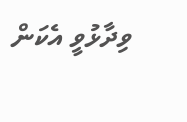ވިދާޅުވީ އެކަން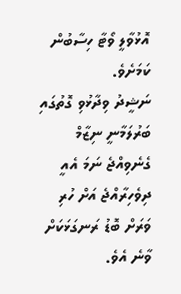އޮޅުވާލީ ވޯޓާ ހިސާބުން ކަމަށެވެ.
ނަޝީދު ވިދާޅުވި ގޮތުގައި ބަރުލަމާނީ ނިޒާމް ގެނެވިއްޖެ ނަމަ އެއީ ދިވެހިރާއްޖެ އަށް ހުރި ވަރަށް ބޮޑު ރަނގަޅަކަށް ވާނެ އެވެ.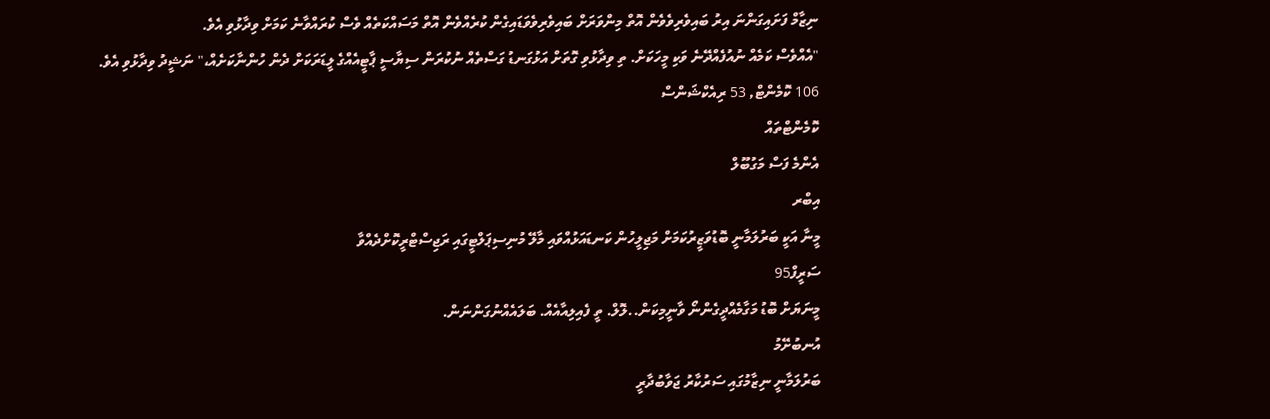ނިޒާމް ފަށައިގަންނަ އިރު ބައިވެރިވެވެން އޮތް މިންވަރަށް ބައިވެރިވެވަޑައިގެން ކުރެއްވެން އޮތް މަސައްކަތެއް ވެސް ކުރައްވާނެ ކަމަށް ވިދާޅުވި އެވެ.
"އެއްވެސް ކަމެއް ނުއުފެއްދޭނެ ވަކި މީހަކަށް. ތި ވިދާޅުވި ގޮތަށް އަޅުގަނޑު ގަސްތެއް ނުކުރަން ސިޔާސީ ޕާޓީއެއްގެ ލީޑަރަކަށް ދެން ހުންނާކަށެއް،" ނަޝީދު ވިދާޅުވި އެވެ.
106 ކޮމެންޓް, 53 ރިއެކްޝަންސް
ކޮމެންޓްތައް
އެންމެ ފަސް މަގުބޫލް
އިބްރ
މީނާ އަކީ ބަރުލަމާނީ ބޮޑުވަޒީރުކަމަށް މަޖިލީހުން ކަނޑައަޅުއްވައި މާލޭ މުނިސިޕަލްޓީގައި ރަޖިސްޓްރީކޮށްދެއްވާ
ސަރީފް95
މީނަޔަށް ބޮޑު މަގާމެއްދީގެންނޯ ވާނީމިކަން..ލޮލް. ތީ ފެއިލިއާއެއް. ބަލައެއްނުގަންނަން.
އުނބުށޭމު
ބަރުލަމާނީ ނިޒާމުގައި ސަރުކާރު ޖަވާބުދާރީ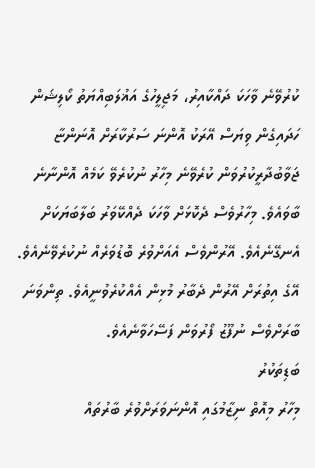ކުރުވޭނެ ވާހަކަ ދައްކާއިރު، މަޖިލީހުގެ އަޣުލަބިއްޔަތު ކޯލިޝަން ހަދައިގެން ވިޔަސް އޭރަކު އޮންނަ ސަރުކާރަށް އޮނަންޏާ ޖަވާބުދާރީކުރުވަން ކުރެވޭނެ މިހާރު ނުކުރެވޭ ކަމެއް އޮންނާނެ ބާވައެވެ. މިހާރުވެސް ދެކޮޅަށް ވާހަކަ ދެއްކޭވަރު ބަލާބަޔަކަށް އެނގޭނެއެވެ. އޭރުންވެސް އެއަށްވުރެ ބޮޑުވަރެއް ނުކުރެވޭނެއެވެ. އޭގެ އިތުރަށް އޭރުން ދެބާރު މުޅިން އެއްކުރެވުނީއެވެ. ތިންވަނަ ބާރަށްވެސް ނުފޫޒު ފޯރުވަން ފަސޭހަވާނެއެވެ.
ބަޑިތަކުރު
މިހާރު މިއޮތް ނިޒާމުގައި އޮންނަވަރަށްވުރެ ބާރުތައް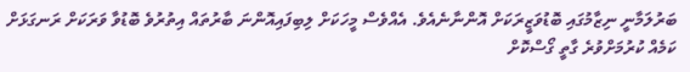ބަރުލަމާނީ ނިޒާމުގައި ބޮޑުވަޒީރަކަށް އޮންނާނެއެވެ. އެއްވެސް މީހަކަށް ލިބިފައިއޮންނަ ބާރުތައް އިތުރުވެ ބޮޑުވާ ވަރަކަށް ރަނގަޅަށް ކަމެއް ކުރުމަށްވުރެ ގާތީ ގޯސްކޮށް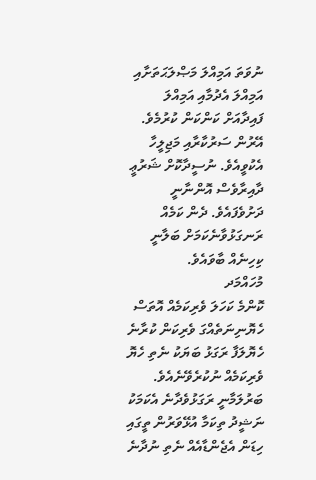ނުވަތަ އަމިއްލަ މަޞްލަޙަތަށާއި އަމިއްލަ އެދުމާއި އަމިއްލަ ފައިދާއަށް ކަންކަން ކުރުމެވެ. އޭރުން ސަރުކާރާއި މަޖިލީހާ އެކުވީއެވެ. ނުސީދާކޮށް ޝަރުޢީ ދާއިރާވެސް އޮންނާނީ ދަށުވެފައެވެ. ދެން ކަމެއް ރަނގަޅުވާނެކަމަށް ބަލާނީ ކިހިނެއް ބާވައެވެ.
މުހައްމަދ
ކޮންމެ ކަހަލަ ވެރިކަމެއް އޮތަސް ހެޔޮނިނަތެއްގަ ވެރިކަން ކުރާނެ ހެޔޮލަފާ ރަގަޅު ބަޔަކު ނެތި ހެޔޮ ވެރިކަމެއް ނުކުރެވޭނެއެވެ. ބަރުލަމާނީ ރަގަޅުވެދާނެ އެކަމަކު ނަޝީދު ތިކަމާ އުޅޭވަރުން ތީގައި ހިޑަން އެޖެންޑާއެއް ނެތި ނުދާނެ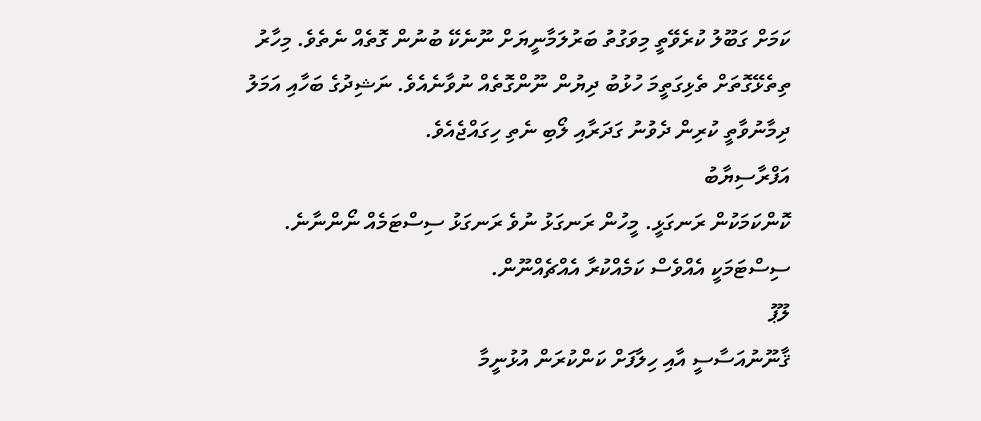ކަމަށް ގަބޫލު ކުރެވޭތީ މިވަގުތު ބަރުލަމާނީޔަށް ނޫނެކޭ ބުނުން ގޮތެއް ނެތެވެ. މިހާރު ތިތެޅޭގޮތަށް ތެޅިގަތީމަ ހުޅުބު ދިޔުން ނޫންގޮތެއް ނުވާނެއެވެ. ނަޝިދުގެ ބަހާއި އަމަލު ދިމާނުވާތީ ކުރިން ދެވުނު ގަދަރާއި ލޯބި ނެތި ހިގައްޖެއެވެ.
އަފްރާސިޔާބު
ކޮންކަމަކުން ރަނގަޅީ. މީހުން ރަނގަޅު ނުވެ ރަނގަޅު ސިސްޓަމެއް ނޯންނާނެ. ސިސްޓަމަކީ އެއްވެސް ކަމެއްކުރާ އެއްޗެއްނޫން.
ލޫޕު
ޤާނޫނުއަސާސީ އާއި ހިލާފަށް ކަންކުރަން އުޅުނީމާ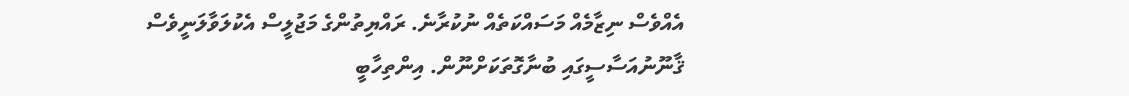އެއްވެސް ނިޒާމެއް މަސައްކަތެއް ނުކުރާނެ. ރައްޔިތުންގެ މަޖުލީސް އެކުލަވާލަނީވެސް ޤާނޫނުއަސާސީގައި ބުނާގޮތަކަށްނޫން. އިންތިހާބީ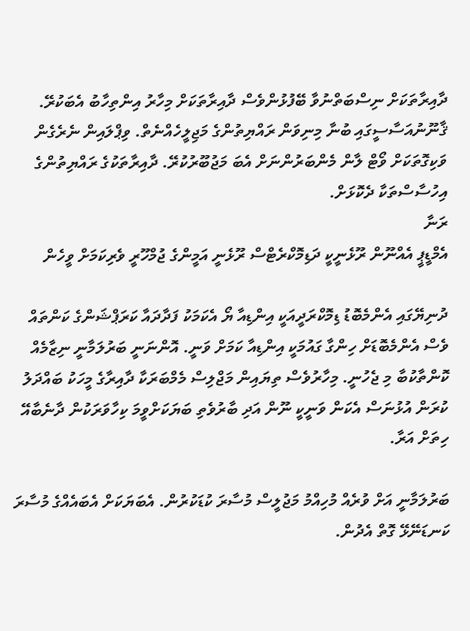ދާއިރާތަކަށް ނިސްބަތްނުވާ ބޭފުޅުންވެސް ދާއިރާތަކަށް މިހާރު އިންތިހާބު އެބަކުރޭ. ޤާނޫނުއަސާސީގައި ބުނާ މިނިވަން ރައްޔިތުންގެ މަޖިލީހެއްނެތް. ވިޕްލައިން ނެރެގެން ވަކިގޮތަކަށް ވޯޓް ލާން މެންބަރުންނަށް އެބަ މަޖުބޫރުކުރޭ. ދާއިރާތަކުގެ ރައްޔިތުންގެ އިހުސާސްތަކާ ދެކޮޅަށް.
ރަނާ
އެމްޑީޕީ އެއްނޫން ރޫޅެނީކީ ދަޑިމޮކްރެޓްސް ރޫޅެނީ އަމީންގެ ޖުމްހޫރީ ވެރިކަމަށް ވީހެން

ދުނިޔޭގައި އެންމެބޮޑު ޑިމޮކްރަދީއަކީ އިންޑިއާ ޔޯ އެކަމަކު ފަދާދައާ ކަރަޕްޝަންގެ ކަންތައް ވެސް އެންމެބޮޑަށް ހިންގާ ގައުމަކީ އިންޑިއާ ކަމަށް ވަނީ. އޮންނަނީ ބަރުލަމާނީ ނިޒާމެއް ކޮންތާކުބާ މި ޖެހުނީ. މިހާރުވެސް ތިޔައިން މަޖްލިސް މެމްބަރަކާ ދާއިރާގެ މީހަކު ބައްދަލު ކުރަން އުޅުނަސް އެކަން ވަނީކީ ނޫން އަދި ބާރުވެތި ބަޔަކަށްވީމަ ކިހާވަރަކުން ދާނެބާއޭ ހިތަށް އަރާ.

ބަރުލަމާނީ އަށް ވުރެއް މުހިއްމު މަޖުލީސް މުސާރަ ކުޑަކުރުން. އެބަޔަކަށް އެބައެއްގެ މުސާރަ ކަނޑަނޭޅޭ ގޮތް އެދުން.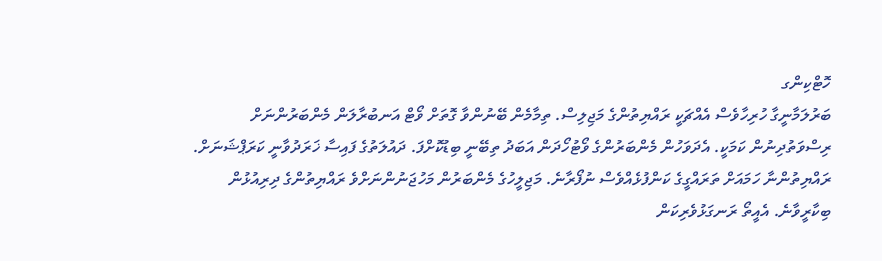ހޮޓްކިންގ
ބަރުލަމާނީގާ ހުރިހާވެސް އެއްޗަކީ ރައްޔިތުންގެ މަޖިލިސް. ތިމާމެން ބޭނުންވާ ގޮތަށް ވޯޓް އަނބުރާލަން މެންބަރުންނަށް ރިސްވަތުދިނުން ކަމަކީ. އެދަވަހުން މެންބަރުންގެ ވޯޓުހޯދަން އަބަދު ތިބޭނީ ބިޑުކޮށްފަ. ދައުލަތުގެ ފައިސާ ޚަރަދުވާނީ ކަރަޕްޝަނަށް. ރައްޔިތުންނާ ހަމައަށް ތަރައްގީގެ ކަންފުޅެއްވެސް ނުފޯރާނެ. މަޖިލީހުގެ މެންބަރުން މަހުޖަނުންނަށްވެ ރައްޔިތުންގެ ދިރިއުޅުން ބިކާރީވާނެ. އެއީތޯ ރަނގަޅުވެރިކަން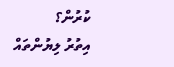ކުރުން؟
އިތުރު ލިޔުންތައް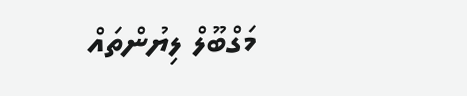މަގްބޫލް ލިޔުންތައް